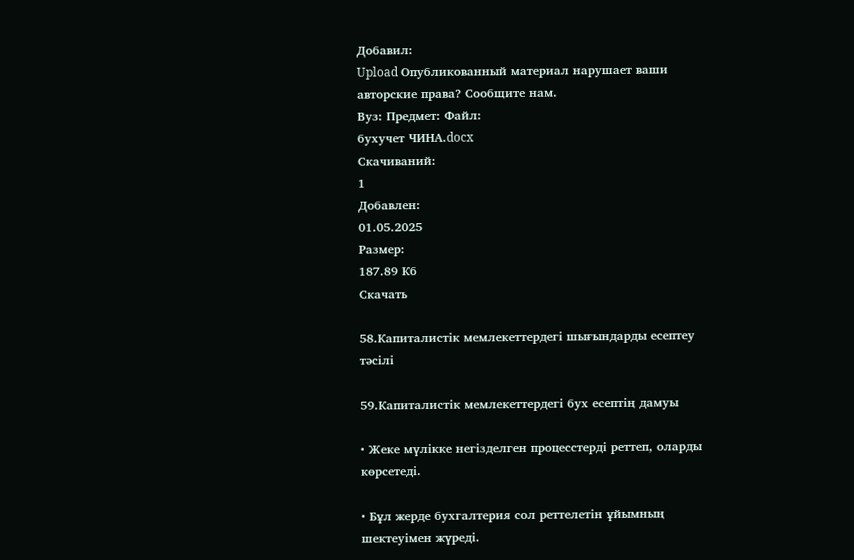Добавил:
Upload Опубликованный материал нарушает ваши авторские права? Сообщите нам.
Вуз: Предмет: Файл:
бухучет ЧИНА.docx
Скачиваний:
1
Добавлен:
01.05.2025
Размер:
187.89 Кб
Скачать

58.Капиталистік мемлекеттердегі шығындарды есептеу тәсілі

59.Капиталистік мемлекеттердегі бух есептің дамуы

• Жеке мүлікке негізделген процесстерді реттеп, оларды көрсетеді.

• Бұл жерде бухгалтерия сол реттелетін ұйымның шектеуімен жүреді.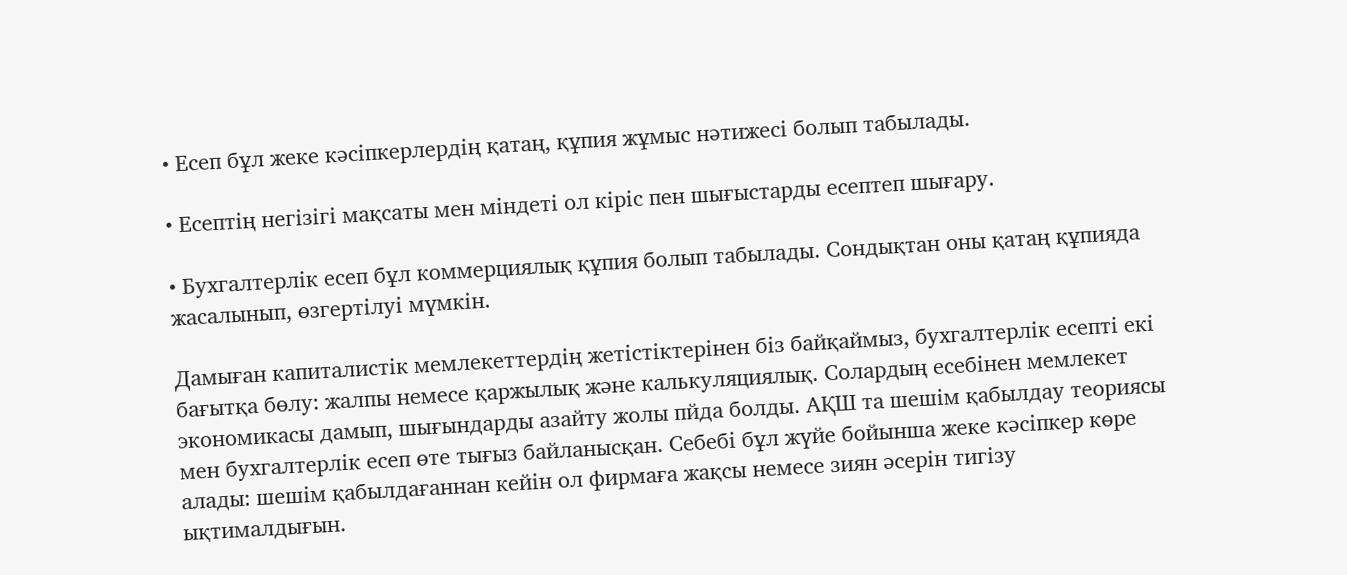• Есеп бұл жеке кәсіпкерлердің қатаң, құпия жұмыс нәтижесі болып табылады.

• Есептің негізігі мақсаты мен міндеті ол кіріс пен шығыстарды есептеп шығару.

• Бухгалтерлік есеп бұл коммерциялық құпия болып табылады. Сондықтан оны қатаң құпияда жасалынып, өзгертілуі мүмкін.

Дамыған капиталистік мемлекеттердің жетістіктерінен біз байқаймыз, бухгалтерлік есепті екі бағытқа бөлу: жалпы немесе қаржылық және калькуляциялық. Солардың есебінен мемлекет экономикасы дамып, шығындарды азайту жолы пйда болды. АҚШ та шешім қабылдау теориясы мен бухгалтерлік есеп өте тығыз байланысқан. Себебі бұл жүйе бойынша жеке кәсіпкер көре алады: шешім қабылдағаннан кейін ол фирмаға жақсы немесе зиян әсерін тигізу ықтималдығын.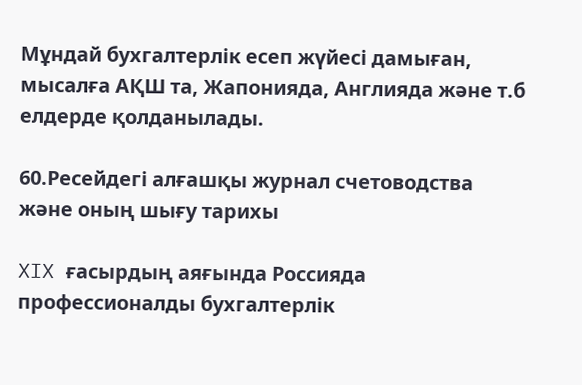Мұндай бухгалтерлік есеп жүйесі дамыған, мысалға АҚШ та, Жапонияда, Англияда және т.б елдерде қолданылады.

60.Ресейдегі алғашқы журнал счетоводства және оның шығу тарихы

XIX ғасырдың аяғында Россияда профессионалды бухгалтерлік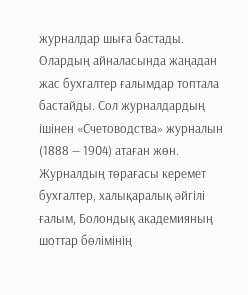журналдар шыға бастады. Олардың айналасында жаңадан жас бухгалтер ғалымдар топтала бастайды. Сол журналдардың ішінен «Счетоводства» журналын (1888 — 1904) атаған жөн. Журналдың төрағасы керемет бухгалтер, халықаралық әйгілі ғалым, Болондық академияның шоттар бөлімінің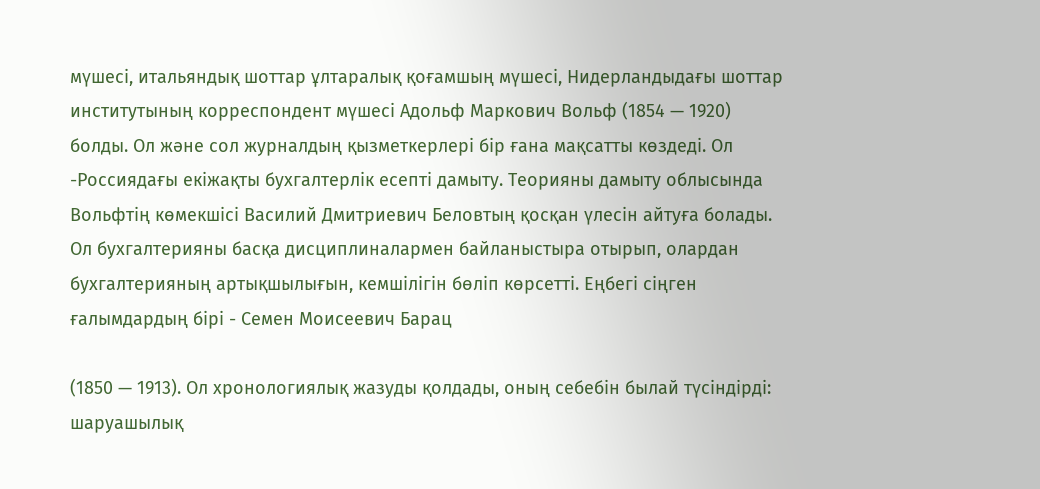мүшесі, итальяндық шоттар ұлтаралық қоғамшың мүшесі, Нидерландыдағы шоттар институтының корреспондент мүшесі Адольф Маркович Вольф (1854 — 1920) болды. Ол және сол журналдың қызметкерлері бір ғана мақсатты көздеді. Ол -Россиядағы екіжақты бухгалтерлік есепті дамыту. Теорияны дамыту облысында Вольфтің көмекшісі Василий Дмитриевич Беловтың қосқан үлесін айтуға болады. Ол бухгалтерияны басқа дисциплиналармен байланыстыра отырып, олардан бухгалтерияның артықшылығын, кемшілігін бөліп көрсетті. Еңбегі сіңген ғалымдардың бірі - Семен Моисеевич Барац

(1850 — 1913). Ол хронологиялық жазуды қолдады, оның себебін былай түсіндірді: шаруашылық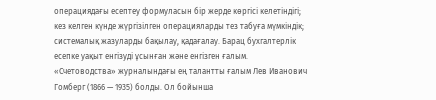операциядағы есептеу формуласын бір жерде көргісі келетіндігі; кез келген күнде жүргізілген операцияларды тез табуға мүмкіндік; системалық жазуларды бақылау, қадағалау. Барац бухгалтерлік есепке уақыт енгізуді ұсынған және енгізген ғалым. «Счетоводства» журналындағы ең талантты ғалым Лев Иванович Гомберг (1866 — 1935) болды. Ол бойынша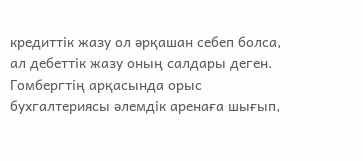кредиттік жазу ол әрқашан себеп болса, ал дебеттік жазу оның салдары деген. Гомбергтің арқасында орыс бухгалтериясы әлемдік аренаға шығып,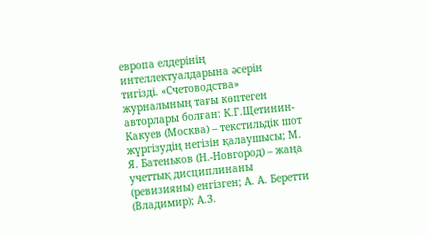европа елдерінің интеллектуалдарына әсерін тигізді. «Счетоводства» журналының тағы көптеген авторлары болған: К.Г.Щетинин-Какуев (Москва) – текстильдік шот жүргізудің негізін қалаушысы; М. Я. Батеньков (Н.-Новгород) – жаңа учеттық дисциплинаны (ревизияны) енгізген; А. А. Беретти (Владимир); А.З.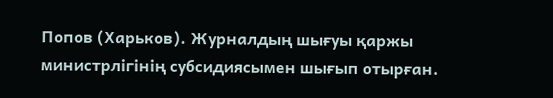Попов (Харьков). Журналдың шығуы қаржы министрлігінің субсидиясымен шығып отырған.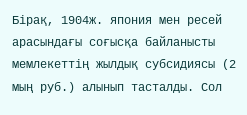Бірақ, 1904ж. япония мен ресей арасындағы соғысқа байланысты мемлекеттің жылдық субсидиясы (2 мың руб.) алынып тасталды. Сол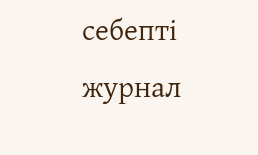себепті журнал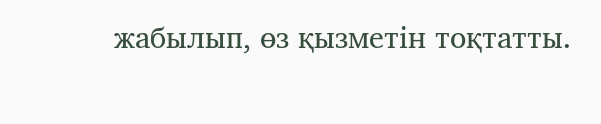жабылып, өз қызметін тоқтатты.